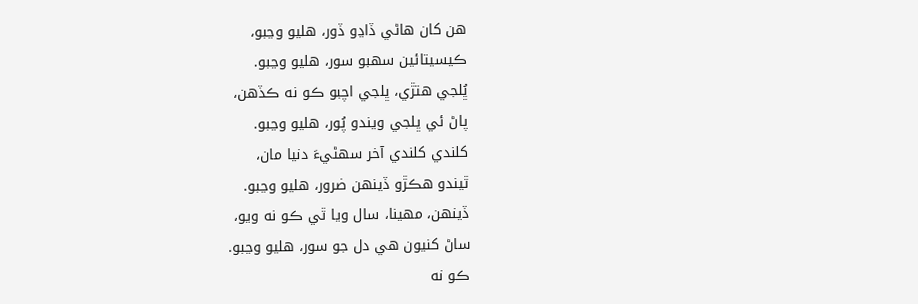هن کان هاڻي ڏاڍو ڏور، هليو وڃبو،
ڪيسيتائين سهبو سور، هليو وڃبو.
ڀُلجي هتڙي، ڀلجي اچبو ڪو نه ڪڏهن،
پاڻ ئي ڀلجي ويندو پُور، هليو وڃبو.
کلندي کلندي آخر سهڻيءَ دنيا مان،
ٿيندو هڪڙو ڏينهن ضرور، هليو وڃبو.
ڏينهن، مهينا، سال ويا ٿي ڪو نه ويو،
ساڻ کنيون هي دل جو سور، هليو وڃبو.
ڪو نه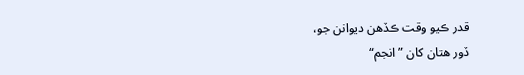قدر ڪيو وقت ڪڏهن ديوانن جو،
ڏور هتان کان ”انجم“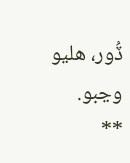ڏُور، هليو وڃبو.
**